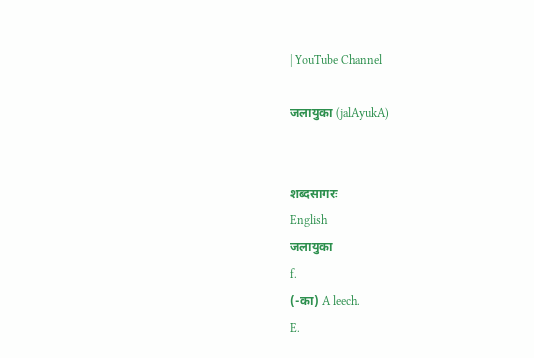| YouTube Channel

जलायुका (jalAyukA)


शब्दसागरः
English
जलायुका
f.
(-का) A leech.
E.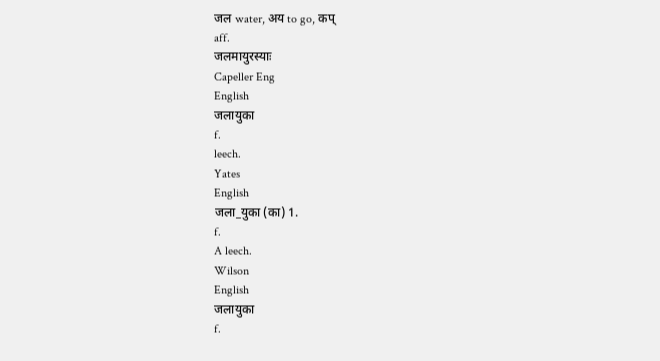जल water, अय to go, कप्
aff.
जलमायुरस्याः
Capeller Eng
English
जलायुका
f.
leech.
Yates
English
जला_युका (का) 1.
f.
A leech.
Wilson
English
जलायुका
f.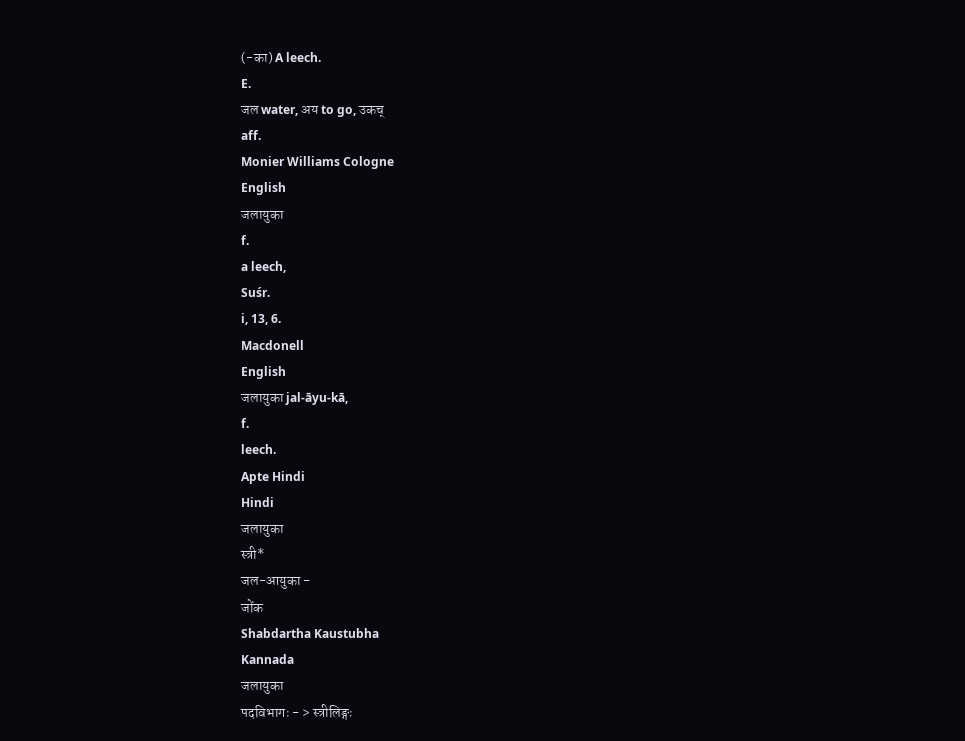(-का) A leech.
E.
जल water, अय to go, उकच्
aff.
Monier Williams Cologne
English
जलायुका
f.
a leech,
Suśr.
i, 13, 6.
Macdonell
English
जलायुका jal-āyu-kā,
f.
leech.
Apte Hindi
Hindi
जलायुका
स्त्री*
जल-आयुका -
जोंक
Shabdartha Kaustubha
Kannada
जलायुका
पदविभागः - > स्त्रीलिङ्गः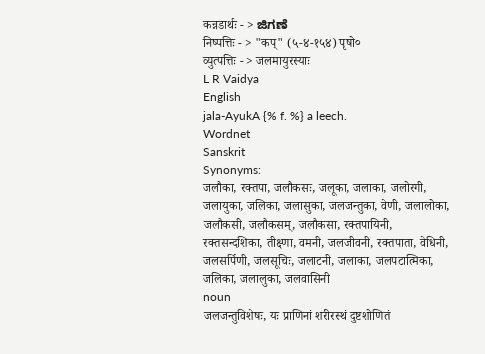कन्नडार्थः - > ಜಿಗಣೆ
निष्पत्तिः - > "कप्" (५-४-१५४) पृषो०
व्युत्पत्तिः - > जलमायुरस्याः
L R Vaidya
English
jala-AyukA {% f. %} a leech.
Wordnet
Sanskrit
Synonyms:
जलौका, रक्तपा, जलौकसः, जलूका, जलाका, जलोरगी, जलायुका, जलिका, जलासुका, जलजन्तुका, वेणी, जलालोका, जलौकसी, जलौकसम्, जलौकसा, रक्तपायिनी, रक्तसन्दशिका, तीक्ष्णा, वमनी, जलजीवनी, रक्तपाता, वेधिनी, जलसर्पिणी, जलसूचिः, जलाटनी, जलाका, जलपटात्मिका, जलिका, जलालुका, जलवासिनी
noun
जलजन्तुविशेषः, यः प्राणिनां शरीरस्थं दुष्टशोणितं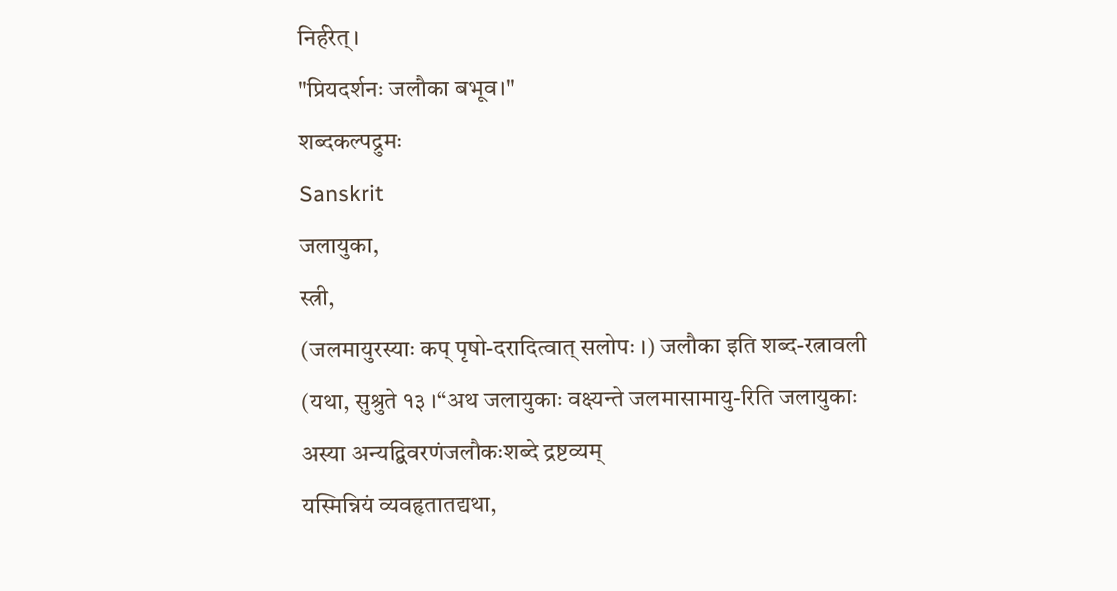निर्हरेत्।
"प्रियदर्शनः जलौका बभूव।"
शब्दकल्पद्रुमः
Sanskrit
जलायुका,
स्त्री,
(जलमायुरस्याः कप् पृषो-दरादित्वात् सलोपः ।) जलौका इति शब्द-रत्नावली
(यथा, सुश्रुते १३ ।“अथ जलायुकाः वक्ष्यन्ते जलमासामायु-रिति जलायुकाः
अस्या अन्यद्बिवरणंजलौकःशब्दे द्रष्टव्यम्
यस्मिन्नियं व्यवहृतातद्यथा,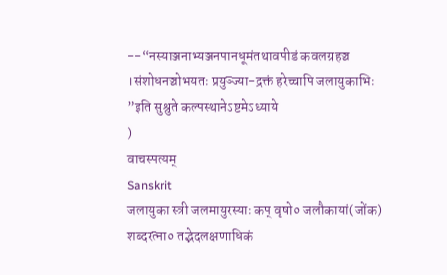--“नस्याञ्जनाभ्यञ्जनपानधूमंतथावपीडं कवलग्रहञ्च ।संशोधनञ्चोभयतः प्रयुञ्ज्या-द्रक्तं हरेच्चापि जलायुकाभिः
”इति सुश्रुते कल्पस्थानेऽष्टमेऽध्याये
)
वाचस्पत्यम्
Sanskrit
जलायुका स्त्री जलमायुरस्याः कप् वृषो० जलौकायां(जोंक) शब्दरत्ना० तद्भेदलक्षणाधिकं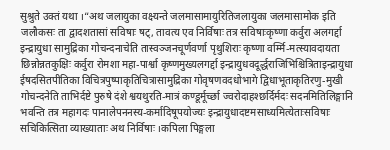सुश्रुते उक्तं यथा ।“अथ जलायुका वक्ष्यन्ते जलमासामायुरितिजलायुका जलमासामोक इति जलौकसः ता द्वादशतासां सविषाः षट्, तावत्य एव निर्विषाः तत्र सविषाःकृष्णा कर्वुरा अलगर्द्दा इन्द्रायुधा सामुद्रिका गोचन्दनाचेति तास्वञ्जनचूर्णवर्णा पृथुशिराः कृष्णा वर्म्मि-मत्स्यावदायता छिन्नोन्नतकुक्षिः कर्वुरा रोमशा महा-पार्श्वा कृष्णमुख्यलगर्द्दा इन्द्रायुधवदूर्द्धराजिभिश्चित्रिताइन्द्रायुधा ईषदसितपीतिका विचित्रपुष्पाकृतिचित्रासामुद्रिका गोवृषणवदधोभागे द्विधाभूताकृतिरणु-मुखी गोचन्दनेति ताभिर्दष्टे पुरुषे दंशे श्वयथुरति-मात्रं कण्डूर्मूर्च्छा ज्वरोदाहश्छर्दिर्मदः सदनमितिलिङ्गानि भवन्ति तत्र महागदः पानालेपननस्य-कर्मादिषूपयोज्यः इन्द्रायुधादष्टमसाध्यमित्येताःसविषाः सचिकित्सिता व्याख्याताः अथ निर्विषाः ।कपिला पिङ्गला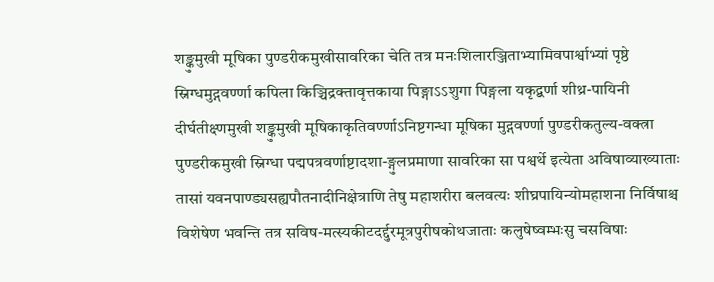शङ्कुमुखी मूषिका पुण्डरीकमुखीसावरिका चेति तत्र मनःशिलारञ्जिताभ्यामिवपार्श्वाभ्यां पृष्ठे स्निग्धमुद्गवर्ण्णा कपिला किञ्चिद्रक्तावृत्तकाया पिङ्गाऽऽशुगा पिङ्गला यकृद्बर्णा शीथ्र-पायिनी दीर्घतीक्ष्णमुखी शङ्कुमुखी मूषिकाकृतिवर्ण्णाऽनिष्टगन्धा मूषिका मुद्गवर्ण्णा पुण्डरीकतुल्य-वक्त्रा पुण्डरीकमुखी स्निग्धा पद्मपत्रवर्णाष्टादशा-ङ्गुलप्रमाणा सावरिका सा पश्वर्थे इत्येता अविषाव्याख्याताः तासां यवनपाण्ड्यसह्यपौतनादीनिक्षेत्राणि तेषु महाशरीरा बलवत्यः शीघ्रपायिन्योमहाशना निर्विषाश्च विशेषेण भवन्ति तत्र सविष-मत्स्यकीटदर्द्दुरमूत्रपुरीषकोथजाताः कलुषेष्वम्भःसु चसविषाः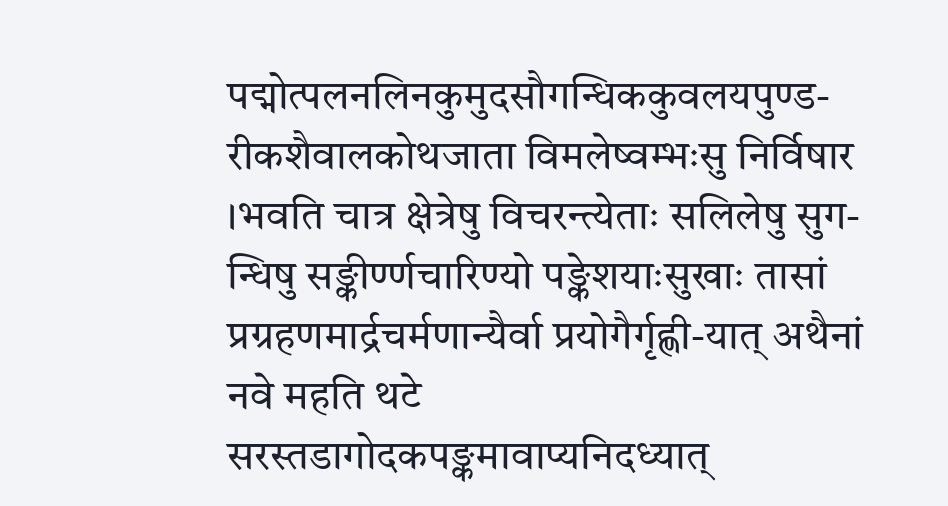पद्मोत्पलनलिनकुमुदसौगन्धिककुवलयपुण्ड-रीकशैवालकोथजाता विमलेष्वम्भःसु निर्विषार ।भवति चात्र क्षेत्रेषु विचरन्त्येताः सलिलेषु सुग-न्धिषु सङ्कीर्ण्णचारिण्यो पङ्केशयाःसुखाः तासां प्रग्रहणमार्द्रचर्मणान्यैर्वा प्रयोगैर्गृह्णी-यात् अथैनां नवे महति थटे सरस्तडागोदकपङ्कमावाप्यनिदध्यात्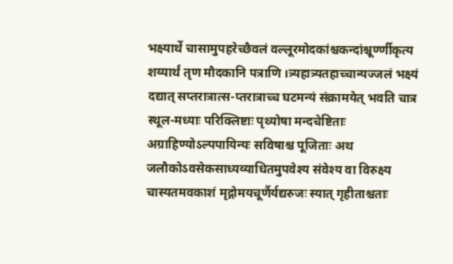भक्ष्यार्थे चासामुपहरेच्छैवलं वल्लूरमोदकांश्चकन्दांश्चूर्ण्णीकृत्य शय्यार्थं तृण मौदकानि पत्राणि ।त्र्यहात्र्यतहाच्चान्यज्जलं भक्ष्यं दद्यात् सप्तरात्रात्स-प्तरात्राच्च घटमन्यं संक्रामयेत् भवति चात्र स्थूल-मध्याः परिक्लिष्टाः पृथ्योषा मन्दचेष्टिताः अग्राहिण्योऽल्पपायिन्यः सविषाश्च पूजिताः अथ जलौकोऽवसेकसाध्यव्याधितमुपवेश्य संवेश्य वा विरुक्ष्य चास्यतमवकाशं मृद्गोमयचूर्णैर्यद्यरुजः स्यात् गृहीताश्चताः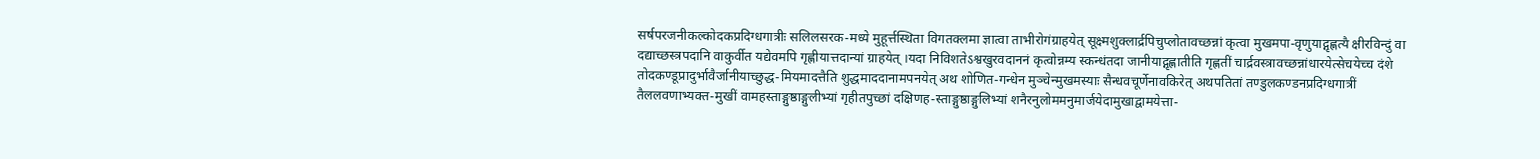सर्षपरजनीकल्कोदकप्रदिग्धगात्रीः सलिलसरक-मध्ये मुहूर्त्तस्थिता विगतक्लमा ज्ञात्वा ताभीरोगंग्राहयेत् सूक्ष्मशुक्लार्द्रपिचुप्लोतावच्छन्नां कृत्वा मुखमपा-वृणुयाद्गृह्णत्यै क्षीरविन्दुं वा दद्याच्छस्त्रपदानि वाकुर्वीत यद्येवमपि गृह्णीयात्तदान्यां ग्राहयेत् ।यदा निविशतेऽश्वखुरवदाननं कृत्वोन्नम्य स्कन्धंतदा जानीयाद्गृह्णातीति गृह्णतीं चार्द्रवस्त्रावच्छन्नांधारयेत्सेचयेच्च दंशे तोदकण्डूप्रादुर्भावैर्जानीयाच्छुद्ध-मियमादत्तैति शुद्धमाददानामपनयेत् अथ शोणित-गन्धेन मुञ्चेन्मुखमस्याः सैन्धवचूर्णेनावकिरेत् अथपतितां तण्डुलकण्डनप्रदिग्धगात्रीं तैललवणाभ्यक्त-मुखीं वामहस्ताङ्गुष्ठाङ्गुलीभ्यां गृहीतपुच्छां दक्षिणह-स्ताङ्गुष्ठाङ्गुलिभ्यां शनैरनुलोममनुमार्जयेदामुखाद्वामयेत्ता-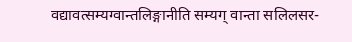वद्यावत्सम्यग्वान्तलिङ्गानीति सम्यग् वान्ता सलिलसर-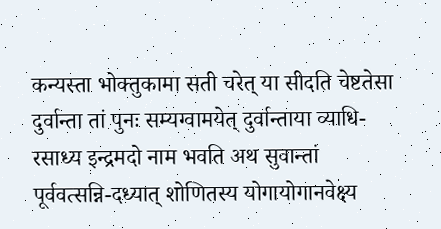कन्यस्ता भोक्तुकामा सती चरेत् या सीदति चेष्टतेसा दुर्वान्ता तां पुनः सम्यग्वामयेत् दुर्वान्ताया व्याधि-रसाध्य इन्द्रमदो नाम भवति अथ सुवान्तां पूर्ववत्सन्नि-दध्यात् शोणितस्य योगायोगानवेक्ष्य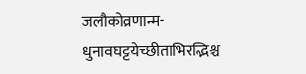जलौकोव्रणान्म-धुनावघट्टयेच्छीताभिरद्भिश्च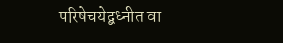परिषेचयेद्बध्नीत वा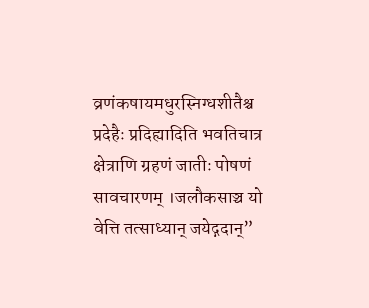व्रणंकषायमधुरस्निग्धशीतैश्च प्रदेहैः प्रदिह्यादिति भवतिचात्र क्षेत्राणि ग्रहणं जातीः पोषणं सावचारणम् ।जलौकसाञ्च यो वेत्ति तत्साध्यान् जयेद्गदान्”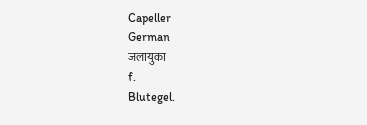Capeller
German
जलायुका
f.
Blutegel.